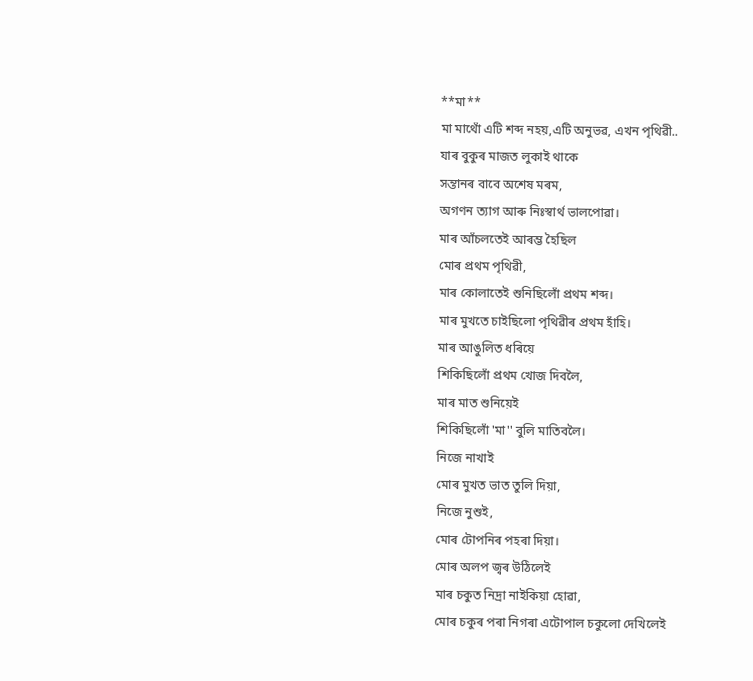**মা**
মা মাথোঁ এটি শব্দ নহয়,এটি অনুভৱ, এখন পৃথিৱী..
যাৰ বুকুৰ মাজত লুকাই থাকে
সন্তানৰ বাবে অশেষ মৰম,
অগণন ত্যাগ আৰু নিঃস্বাৰ্থ ভালপোৱা।
মাৰ আঁচলতেই আৰম্ভ হৈছিল
মোৰ প্ৰথম পৃথিৱী,
মাৰ কোলাতেই শুনিছিলোঁ প্ৰথম শব্দ।
মাৰ মুখতে চাইছিলো পৃথিৱীৰ প্ৰথম হাঁহি।
মাৰ আঙুলিত ধৰিয়ে
শিকিছিলোঁ প্ৰথম খোজ দিবলৈ,
মাৰ মাত শুনিয়েই
শিকিছিলোঁ 'মা'' বুলি মাতিবলৈ।
নিজে নাখাই
মোৰ মুখত ভাত তুলি দিয়া,
নিজে নুশুই,
মোৰ টোপনিৰ পহৰা দিয়া।
মোৰ অলপ জ্বৰ উঠিলেই
মাৰ চকুত নিদ্ৰা নাইকিয়া হোৱা,
মোৰ চকুৰ পৰা নিগৰা এটোপাল চকুলো দেখিলেই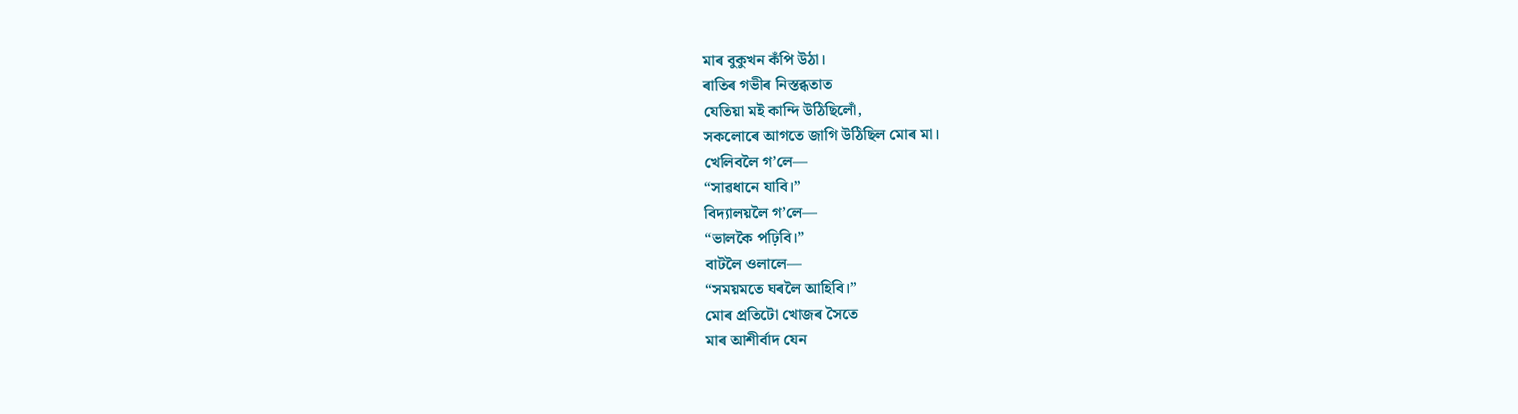মাৰ বুকুখন কঁপি উঠা।
ৰাতিৰ গভীৰ নিস্তব্ধতাত
যেতিয়া মই কান্দি উঠিছিলোঁ,
সকলোৰে আগতে জাগি উঠিছিল মোৰ মা।
খেলিবলৈ গ’লে—
“সাৱধানে যাবি।”
বিদ্যালয়লৈ গ’লে—
“ভালকৈ পঢ়িবি।”
বাটলৈ ওলালে—
“সময়মতে ঘৰলৈ আহিবি।”
মোৰ প্ৰতিটো খোজৰ সৈতে
মাৰ আশীৰ্বাদ যেন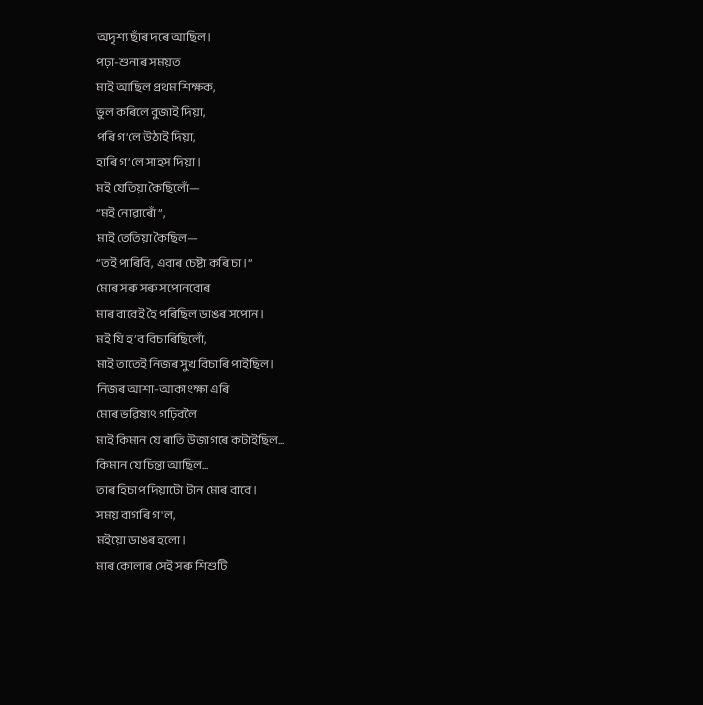অদৃশ্য ছাঁৰ দৰে আছিল।
পঢ়া-শুনাৰ সময়ত
মাই আছিল প্ৰথম শিক্ষক,
ভুল কৰিলে বুজাই দিয়া,
পৰি গ’লে উঠাই দিয়া,
হাৰি গ’লে সাহস দিয়া।
মই যেতিয়া কৈছিলোঁ—
“মই নোৱাৰোঁ”,
মাই তেতিয়া কৈছিল—
“তই পাৰিবি, এবাৰ চেষ্টা কৰি চা।”
মোৰ সৰু সৰু সপোনবোৰ
মাৰ বাবেই হৈ পৰিছিল ডাঙৰ সপোন।
মই যি হ’ব বিচাৰিছিলোঁ,
মাই তাতেই নিজৰ সুখ বিচাৰি পাইছিল।
নিজৰ আশা-আকাংক্ষা এৰি
মোৰ ভৱিষ্যৎ গঢ়িবলৈ
মাই কিমান যে ৰাতি উজাগৰে কটাইছিল...
কিমান যে চিন্তা আছিল...
তাৰ হিচাপ দিয়াটো টান মোৰ বাবে।
সময় বাগৰি গ'ল,
মইয়ো ডাঙৰ হলো।
মাৰ কোলাৰ সেই সৰু শিশুটি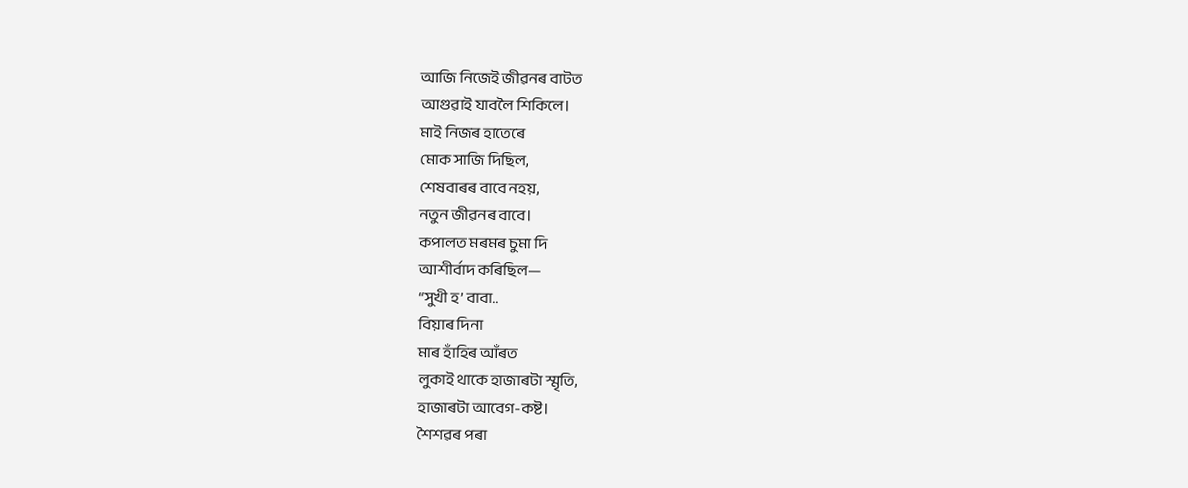আজি নিজেই জীৱনৰ বাটত
আগুৱাই যাবলৈ শিকিলে।
মাই নিজৰ হাতেৰে
মোক সাজি দিছিল,
শেষবাৰৰ বাবে নহয়,
নতুন জীৱনৰ বাবে।
কপালত মৰমৰ চুমা দি
আশীৰ্বাদ কৰিছিল—
“সুখী হ’ বাবা..
বিয়াৰ দিনা
মাৰ হাঁহিৰ আঁৰত
লুকাই থাকে হাজাৰটা স্মৃতি,
হাজাৰটা আবেগ-কষ্ট।
শৈশৱৰ পৰা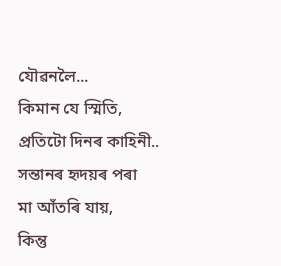যৌৱনলৈ...
কিমান যে স্মিতি,
প্ৰতিটো দিনৰ কাহিনী..
সন্তানৰ হৃদয়ৰ পৰা
মা আঁতৰি যায়,
কিন্তু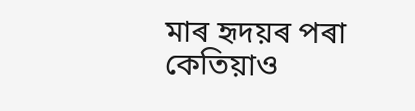মাৰ হৃদয়ৰ পৰা
কেতিয়াও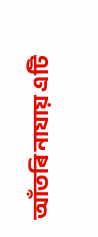আঁতৰি নাযায় এটি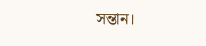সন্তান।